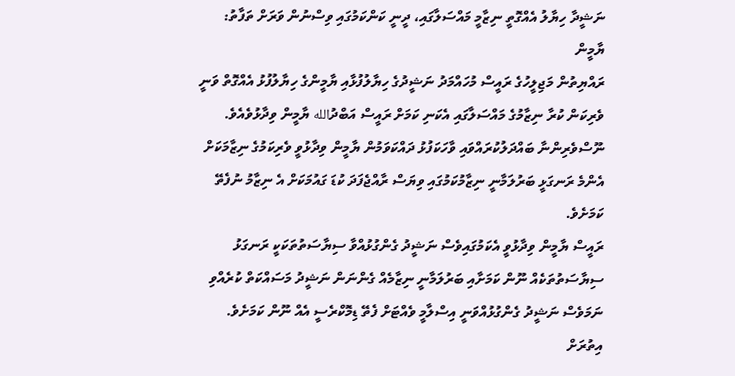ނަޝީދާ ހިޔާލު އެއްގޮތީ ނިޒާމީ މައްސަލާގައި، ދީނީ ކަންކަމުގައި ވިސްނުން ވަރަށް ތަފާތު: ޔާމީން
ރައްޔިތުން މަޖިލީހުގެ ރައީސް މުހައްމަދު ނަޝީދުގެ ހިޔާލުފުޅާއި ޔާމީންގެ ހިޔާލުފުޅު އެއްގޮތް ވަނީ ވެރިކަން ކުރާ ނިޒާމުގެ މައްސަލާގައި އެކަނި ކަމަށް ރައީސް އަބްދުالله ޔާމީން ވިދާޅުވެއެވެ.
ނޫސްވެރިންނާ ބައްދަލުކުރައްވައި ވާހަކަފުޅު ދައްކަވަމުން ޔާމީން ވިދާޅުވީ ވެރިކަމުގެ ނިޒާމަކަށް އެންމެ ރަނގަޅީ ބަރުލަމާނީ ނިޒާމުކަމުގައި ވިޔަސް ރާއްޖެފަދަ ކުޑަ ގައުމަކަށް އެ ނިޒާމު ނުފެތޭ ކަމަށެވެ.
ރައީސް ޔާމީން ވިދާޅުވީ އެކަމުގައިވެސް ނަޝީދު ގެންގުޅުއްވާ ސިޔާސަތުތަކަކީ ރަނގަޅު ސިޔާސަތުތަކެއް ނޫން ކަމަށާއި ބަރުލަމާނީ ނިޒާމެއް ގެންނަން ނަޝީދު މަސައްކަތް ކުރެއްވި ނަމަވެސް ނަޝީދު ގެންގުޅުއްވަނީ އިސްލާމީ ވެއްޓަށް ފެތޭ ޑިމޮކްރެސީ އެއް ނޫން ކަމަށެވެ.
އިތުރަށް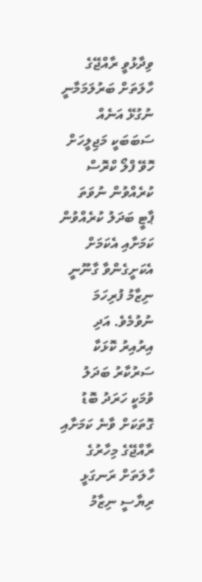ވިދާޅުވީ ރާއްޖޭގެ ހާލަތަށް ބަރުލަމަމާނީ ނުގުޅޭ އަނެއް ސަބަބަކީ މަޖިލީހަށް ހޮވޭ ފްލޯ ކްރޮސް ކުރެއްވުން ނުވަތަ ޕާޓީ ބަދަލު ކުރެއްވުން ކަމަށާއި އެކަމަށް އެކަށީގެންވާ ގާނޫނީ ނިޒާމު ފުރިހަމަ ނުވުމެވެ. އަދި އިރުއިރު ކޮޅަކާ ސަރުކާރު ބަދަލު ވުމަކީ ހަރަދު ބޮޑު ގޮތަކަށް ވާނެ ކަމަށާއި ރާއްޖޭގެ މިހާރުގެ ހާލަތަށް ރަނގަޅީ ރިޔާސީ ނިޒާމު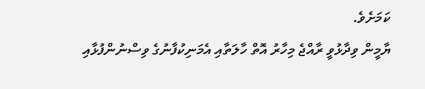ކަމަށެވެ.
ޔާމީން ވިދާޅުވީ ރާއްޖެ މިހާރު އޮތް ހާލަތާއި އެމަނިކުފާނުގެ ވިސްނުންފުޅާއި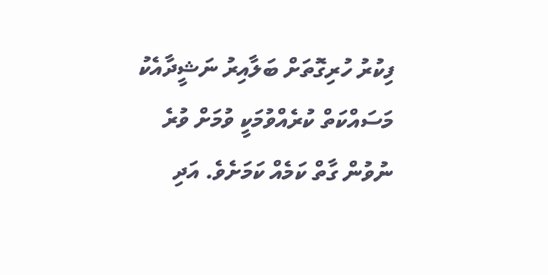ފިކުރު ހުރިގޮތަށް ބަލާއިރު ނަޝީދާއެކު މަސައްކަތް ކުރެއްވުމަކީ ވުމަށް ވުރެ ނުވުން ގާތް ކަމެއް ކަމަށެވެ. އަދި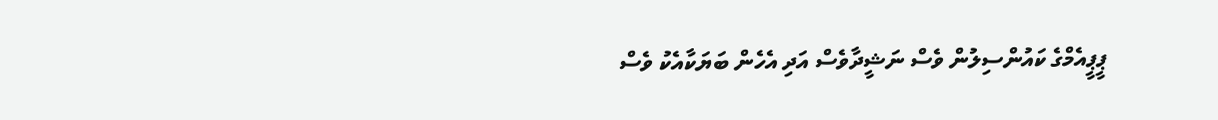ޕީޕީއެމްގެ ކައުންސިލުން ވެސް ނަޝީދާވެސް އަދި އެހެން ބަޔަކާއެކު ވެސް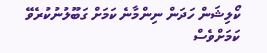ކޯލިޝަން ހަދަން ނިންމާނެ ކަމަށް ގަބޫލުނުކުރެވޭ ކަމަށްވެސް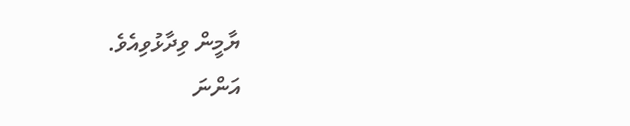ޔާމީން ވިދާޅުވިއެވެ.
އަންނަ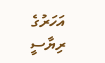އަހަރުގެ ރިޔާސީ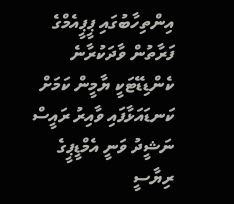އިންތިހާބުގައި ޕީޕީއެމްގެ ފަރާތުން ވާދަކުރާނެ ކެންޑިޑޭޓަކީ ޔާމީން ކަމަށް ކަނޑައަޅާފައި ވާއިރު ރައީސް ނަޝީދު ވަނީ އެމްޑީޕީގެ ރިޔާސީ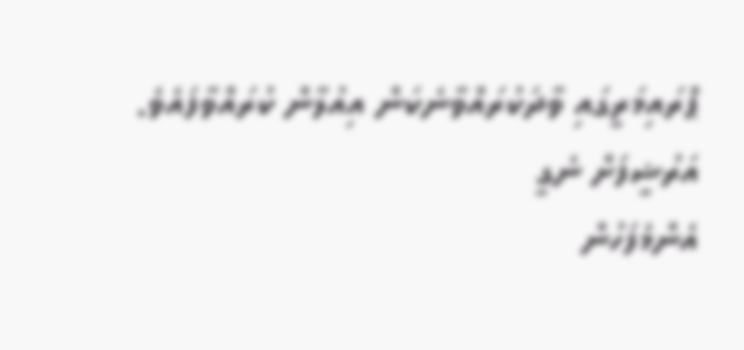ޕްރައިމަރީގައި ވާދަކުރައްވާނެކަން އިއުލާން ކުރައްވާފައެވެ.
އަރުޝީފަށް ނެގީ
އެންމެފަހުން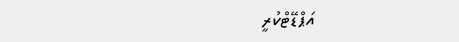އަޕްޑޭޓްކުރީ